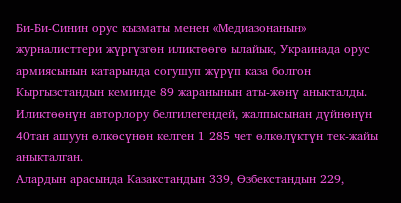Би-Би-Синин орус кызматы менен «Медиазонанын» журналисттери жүргүзгөн иликтөөгө ылайык, Украинада орус армиясынын катарында согушуп жүрүп каза болгон Кыргызстандын кеминде 89 жаранынын аты-жөнү аныкталды.
Иликтөөнүн авторлору белгилегендей, жалпысынан дүйнөнүн 40тан ашуун өлкөсүнөн келген 1 285 чет өлкөлүктүн тек-жайы аныкталган.
Алардын арасында Казакстандын 339, Өзбекстандын 229,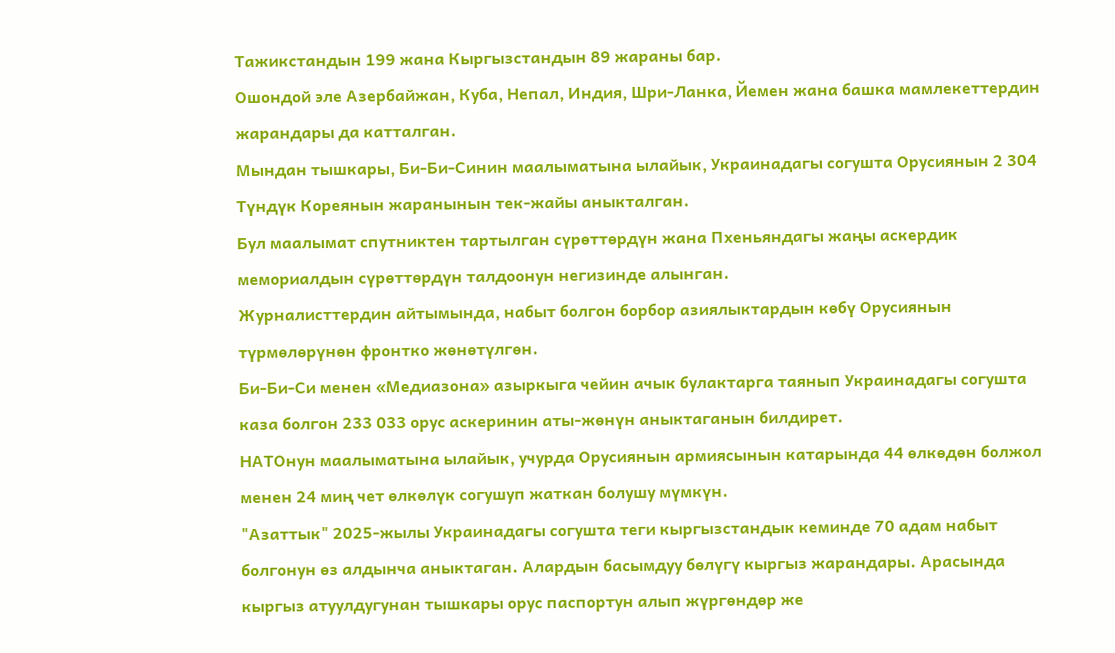Тажикстандын 199 жана Кыргызстандын 89 жараны бар.
Ошондой эле Азербайжан, Куба, Непал, Индия, Шри-Ланка, Йемен жана башка мамлекеттердин жарандары да катталган.
Мындан тышкары, Би-Би-Синин маалыматына ылайык, Украинадагы согушта Орусиянын 2 304 Түндүк Кореянын жаранынын тек-жайы аныкталган.
Бул маалымат спутниктен тартылган сүрөттөрдүн жана Пхеньяндагы жаңы аскердик мемориалдын сүрөттөрдүн талдоонун негизинде алынган.
Журналисттердин айтымында, набыт болгон борбор азиялыктардын көбү Орусиянын түрмөлөрүнөн фронтко жөнөтүлгөн.
Би-Би-Си менен «Медиазона» азыркыга чейин ачык булактарга таянып Украинадагы согушта каза болгон 233 033 орус аскеринин аты-жөнүн аныктаганын билдирет.
НАТОнун маалыматына ылайык, учурда Орусиянын армиясынын катарында 44 өлкөдөн болжол менен 24 миң чет өлкөлүк согушуп жаткан болушу мүмкүн.
"Азаттык" 2025-жылы Украинадагы согушта теги кыргызстандык кеминде 70 адам набыт болгонун өз алдынча аныктаган. Алардын басымдуу бөлүгү кыргыз жарандары. Арасында кыргыз атуулдугунан тышкары орус паспортун алып жүргөндөр же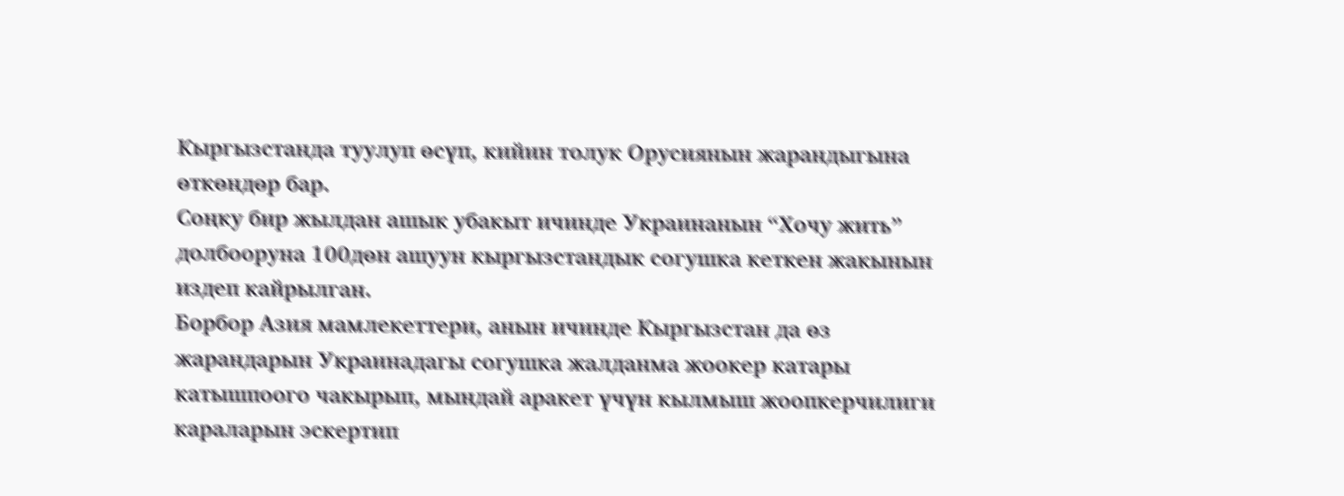Кыргызстанда туулуп өсүп, кийин толук Орусиянын жарандыгына өткөндөр бар.
Соңку бир жылдан ашык убакыт ичинде Украинанын “Хочу жить” долбооруна 100дөн ашуун кыргызстандык согушка кеткен жакынын издеп кайрылган.
Борбор Азия мамлекеттери, анын ичинде Кыргызстан да өз жарандарын Украинадагы согушка жалданма жоокер катары катышпоого чакырып, мындай аракет үчүн кылмыш жоопкерчилиги караларын эскертип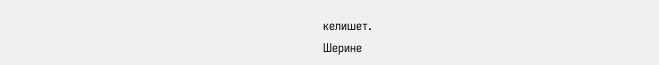келишет.
Шерине